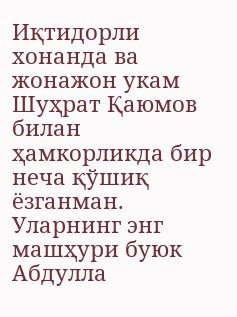Иқтидорли хонанда ва жонажон укам Шуҳрат Қаюмов билан ҳамкорликда бир неча қўшиқ ёзганман. Уларнинг энг машҳури буюк Абдулла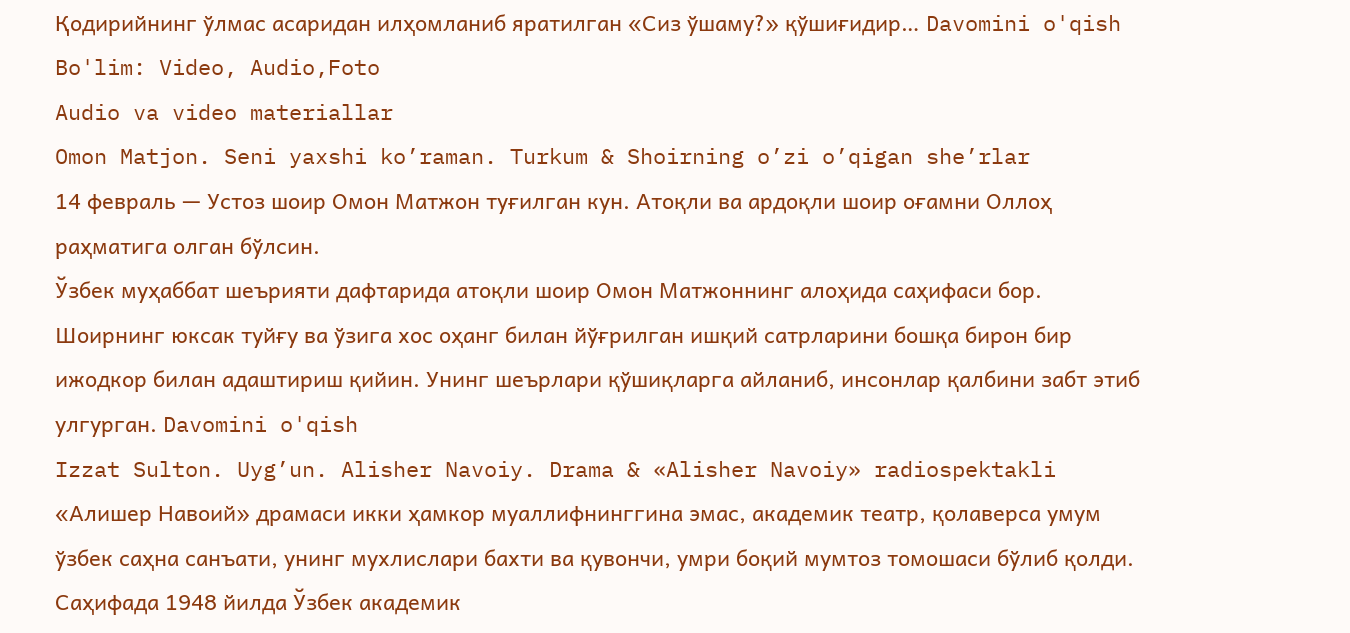Қодирийнинг ўлмас асаридан илҳомланиб яратилган «Сиз ўшаму?» қўшиғидир… Davomini o'qish
Bo'lim: Video, Audio,Foto
Audio va video materiallar
Omon Matjon. Seni yaxshi ko’raman. Turkum & Shoirning o’zi o’qigan she’rlar
14 февраль — Устоз шоир Омон Матжон туғилган кун. Атоқли ва ардоқли шоир оғамни Оллоҳ раҳматига олган бўлсин.
Ўзбек муҳаббат шеърияти дафтарида атоқли шоир Омон Матжоннинг алоҳида саҳифаси бор. Шоирнинг юксак туйғу ва ўзига хос оҳанг билан йўғрилган ишқий сатрларини бошқа бирон бир ижодкор билан адаштириш қийин. Унинг шеърлари қўшиқларга айланиб, инсонлар қалбини забт этиб улгурган. Davomini o'qish
Izzat Sulton. Uyg’un. Alisher Navoiy. Drama & «Alisher Navoiy» radiospektakli
«Алишер Навоий» драмаси икки ҳамкор муаллифнинггина эмас, академик театр, қолаверса умум ўзбек саҳна санъати, унинг мухлислари бахти ва қувончи, умри боқий мумтоз томошаси бўлиб қолди. Саҳифада 1948 йилда Ўзбек академик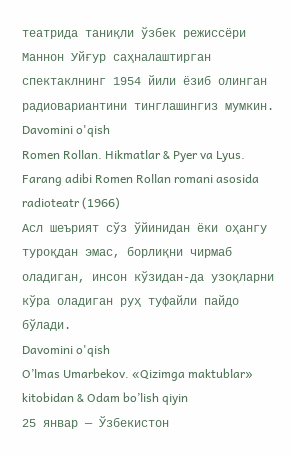театрида таниқли ўзбек режиссёри Маннон Уйғур саҳналаштирган спектаклнинг 1954 йили ёзиб олинган радиовариантини тинглашингиз мумкин. Davomini o'qish
Romen Rollan. Hikmatlar & Pyer va Lyus. Farang adibi Romen Rollan romani asosida radioteatr (1966)
Асл шеърият сўз ўйинидан ёки оҳангу туроқдан эмас, борлиқни чирмаб оладиган, инсон кўзидан-да узоқларни кўра оладиган руҳ туфайли пайдо бўлади.
Davomini o'qish
O’lmas Umarbekov. «Qizimga maktublar» kitobidan & Odam bo’lish qiyin
25 январ — Ўзбекистон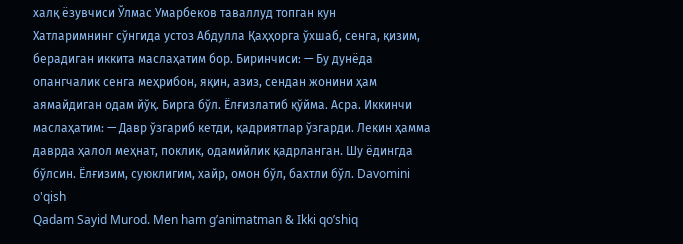халқ ёзувчиси Ўлмас Умарбеков таваллуд топган кун
Хатларимнинг сўнгида устоз Абдулла Қаҳҳорга ўхшаб, сенга, қизим, берадиган иккита маслаҳатим бор. Биринчиси: — Бу дунёда опангчалик сенга меҳрибон, яқин, азиз, сендан жонини ҳам аямайдиган одам йўқ. Бирга бўл. Ёлғизлатиб қўйма. Асра. Иккинчи маслаҳатим: — Давр ўзгариб кетди, қадриятлар ўзгарди. Лекин ҳамма даврда ҳалол меҳнат, поклик, одамийлик қадрланган. Шу ёдингда бўлсин. Ёлғизим, суюклигим, хайр, омон бўл, бахтли бўл. Davomini o'qish
Qadam Sayid Murod. Men ham g’animatman & Ikki qo’shiq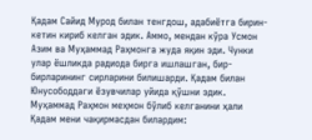Қадам Сайид Мурод билан тенгдош, адабиётга бирин-кетин кириб келган эдик. Аммо, мендан кўра Усмон Азим ва Муҳаммад Раҳмонга жуда яқин эди. Чунки улар ёшликда радиода бирга ишлашган, бир-бирларининг сирларини билишарди. Қадам билан Юнусободдаги ёзувчилар уйида қўшни эдик. Муҳаммад Раҳмон меҳмон бўлиб келганини ҳали Қадам мени чақирмасдан билардим: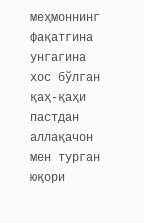меҳмоннинг фақатгина унгагина хос бўлган қаҳ-қаҳи пастдан аллақачон мен турган юқори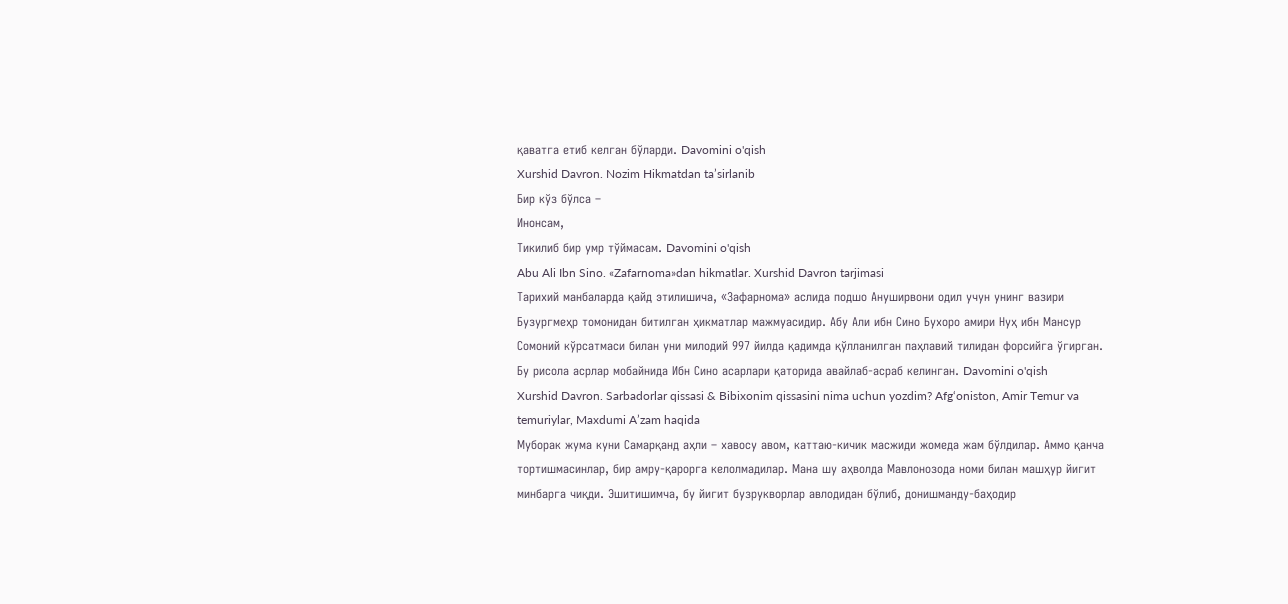қаватга етиб келган бўларди. Davomini o'qish
Xurshid Davron. Nozim Hikmatdan ta’sirlanib
Бир кўз бўлса –
Инонсам,
Тикилиб бир умр тўймасам. Davomini o'qish
Abu Ali Ibn Sino. «Zafarnoma»dan hikmatlar. Xurshid Davron tarjimasi
Тарихий манбаларда қайд этилишича, «Зафарнома» аслида подшо Ануширвони одил учун унинг вазири Бузургмеҳр томонидан битилган ҳикматлар мажмуасидир. Абу Али ибн Сино Бухоро амири Нуҳ ибн Мансур Сомоний кўрсатмаси билан уни милодий 997 йилда қадимда қўлланилган паҳлавий тилидан форсийга ўгирган. Бу рисола асрлар мобайнида Ибн Сино асарлари қаторида авайлаб-асраб келинган. Davomini o'qish
Xurshid Davron. Sarbadorlar qissasi & Bibixonim qissasini nima uchun yozdim? Afg‘oniston, Amir Temur va temuriylar, Maxdumi A’zam haqida
Муборак жума куни Самарқанд аҳли – хавосу авом, каттаю-кичик масжиди жомеда жам бўлдилар. Аммо қанча тортишмасинлар, бир амру-қарорга келолмадилар. Мана шу аҳволда Мавлонозода номи билан машҳур йигит минбарга чиқди. Эшитишимча, бу йигит бузрукворлар авлодидан бўлиб, донишманду-баҳодир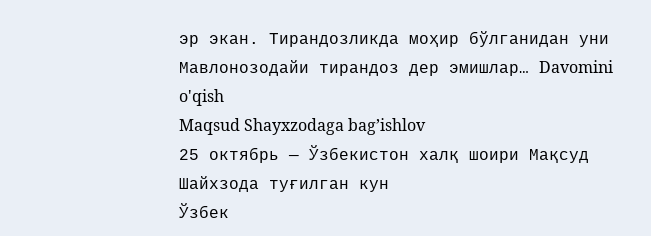эр экан. Тирандозликда моҳир бўлганидан уни Мавлонозодайи тирандоз дер эмишлар… Davomini o'qish
Maqsud Shayxzodaga bag’ishlov
25 октябрь — Ўзбекистон халқ шоири Мақсуд Шайхзода туғилган кун
Ўзбек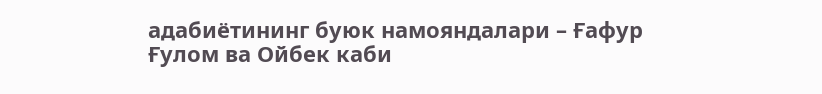адабиётининг буюк намояндалари – Ғафур Ғулом ва Ойбек каби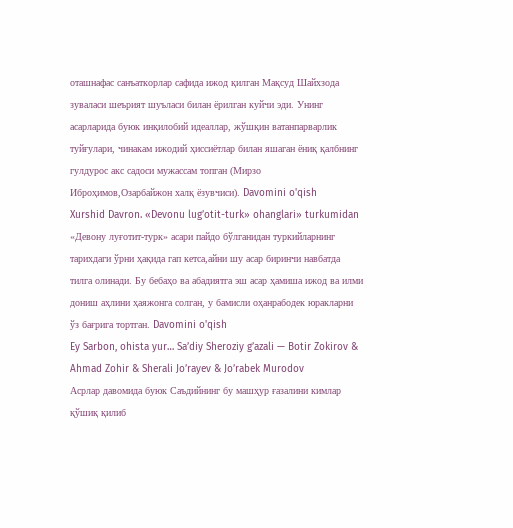оташнафас санъаткорлар сафида ижод қилган Мақсуд Шайхзода зуваласи шеърият шуъласи билан ёрилган куйчи эди. Унинг асарларида буюк инқилобий идеаллар, жўшқин ватанпарварлик туйғулари, чинакам ижодий ҳиссиётлар билан яшаган ёниқ қалбнинг гулдурос акс садоси мужассам топган (Мирзо Иброҳимов,Озарбайжон халқ ёзувчиси). Davomini o'qish
Xurshid Davron. «Devonu lug’otit-turk» ohanglari» turkumidan
«Девону луғотит-турк» асари пайдо бўлганидан туркийларнинг тарихдаги ўрни ҳақида гап кетса,айни шу асар биринчи навбатда тилга олинади. Бу бебаҳо ва абадиятга эш асар ҳамиша ижод ва илми дониш аҳлини ҳаяжонга солган, у бамисли оҳанрабодек юракларни ўз бағрига тортган. Davomini o'qish
Ey Sarbon, ohista yur… Sa’diy Sheroziy g’azali — Botir Zokirov & Ahmad Zohir & Sherali Jo’rayev & Jo’rabek Murodov
Асрлар давомида буюк Саъдийнинг бу машҳур ғазалини кимлар қўшиқ қилиб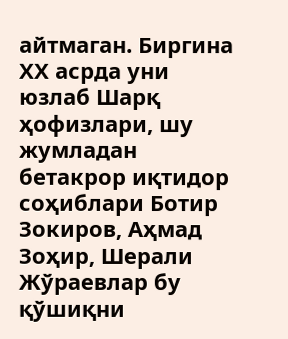айтмаган. Биргина ХХ асрда уни юзлаб Шарқ ҳофизлари, шу жумладан бетакрор иқтидор соҳиблари Ботир Зокиров, Аҳмад Зоҳир, Шерали Жўраевлар бу қўшиқни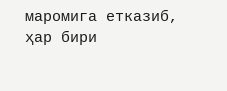маромига етказиб, ҳар бири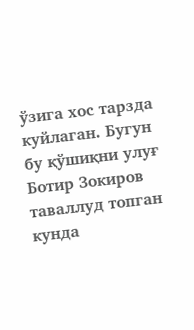ўзига хос тарзда куйлаган. Бугун бу қўшиқни улуғ Ботир Зокиров таваллуд топган кунда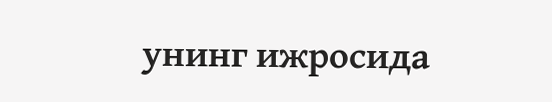унинг ижросида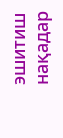эшитиш нақадар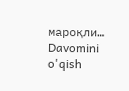мароқли… Davomini o'qish